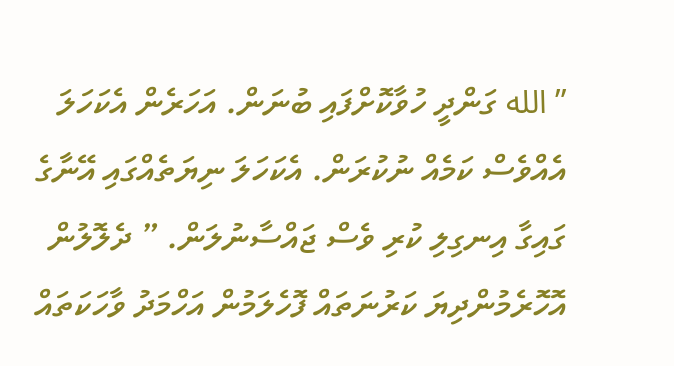” الله ގަންދީ ހުވާކޮށްފައި ބުނަން. އަހަރެން އެކަހަލަ އެއްވެސް ކަމެއް ނުކުރަން. އެކަހަލަ ނިޔަތެއްގައި އޭނާގެ ގައިގާ އިނގިލި ކުރި ވެސް ޖައްސާނުލަން. ” ދެލޮލުން އޮހޮރެމުންދިޔަ ކަރުނަތައް ފޮހެލަމުން އަހްމަދު ވާހަކަތައް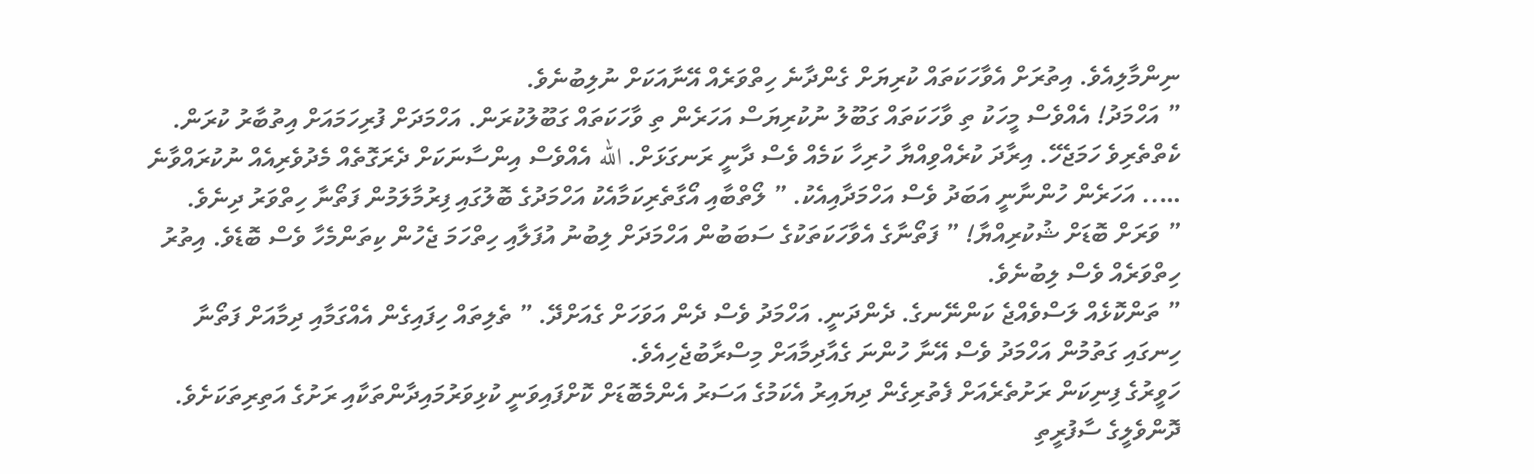ނިންމާލިއެވެ. އިތުރަށް އެވާހަކަތައް ކުރިޔަށް ގެންދާނެ ހިތްވަރެއް އޭނާއަކަށް ނުލިބުނެވެ.
” އަހްމަދު! އެއްވެސް މީހަކު ތި ވާހަކަތައް ގަބޫލު ނުކުރިޔަސް އަހަރެން ތި ވާހަކަތައް ގަބޫލުކުރަން. އަހްމަދަށް ފުރިހަމައަށް އިތުބާރު ކުރަން. ކެތްތެރިވެ ހަމަޖެހޭ. އިރާދަ ކުރެއްވިއްޔާ ހުރިހާ ކަމެއް ވެސް ދާނީ ރަނގަޅަށް. الله އެއްވެސް އިންސާނަކަށް ދެރަގޮތެއް މެދުވެރިއެއް ނުކުރައްވާނެ ….. އަހަރެން ހުންނާނީ އަބަދު ވެސް އަހްމަދާއިއެކު. ” ލޯތްބާއި އޯގާތެރިކަމާއެކު އަހްމަދުގެ ބޮލުގައި ފިރުމާލަމުން ފަތޯނާ ހިތްވަރު ދިނެވެ.
” ވަރަށް ބޮޑަށް ޝުކުރިއްޔާ! ” ފަތޯނާގެ އެވާހަކަތަކުގެ ސަބަބުން އަހްމަދަށް ލިބުނު އުފަލާއި ހިތްހަމަ ޖެހުން ކިތަންމެހާ ވެސް ބޮޑެވެ. އިތުރު ހިތްވަރެއް ވެސް ލިބުނެވެ.
” ތަންކޮޅެއް ލަސްވެއްޖެ ކަންނޭނގެ. ދެންދަނީ. އަހްމަދު ވެސް ދެން އަވަހަށް ގެއަށްދޭ. ” ތެލިތައް ހިފައިގެން އެއްގަމާއި ދިމާއަށް ފަތޯނާ ހިނގައި ގަތުމުން އަހްމަދު ވެސް އޭނާ ހުންނަ ގެއާދިމާއަށް މިސްރާބުޖެހިއެވެ.
ހަވީރުގެ ފިނިކަން ރަށުތެރެއަށް ފެތުރިގެން ދިޔައިރު އެކަމުގެ އަސަރު އެންމެބޮޑަށް ކޮށްފައިވަނީ ކުޅިވަރުމައިދާންތަކާއި ރަށުގެ އަތިރިތަކަށެވެ. ދޮންވެލީގެ ސާފުރީތި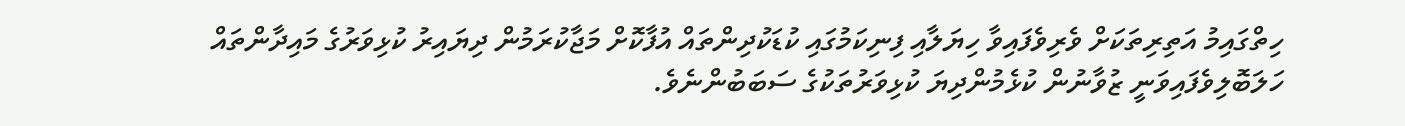ހިތްގައިމު އަތިރިތަކަށް ވެރިވެފައިވާ ހިޔަލާއި ފިނިކަމުގައި ކުޑަކުދިންތައް އުފާކޮށް މަޖާކުރަމުން ދިޔައިރު ކުޅިވަރުގެ މައިދާންތައް ހަލަބޮލިވެފައިވަނީ ޒުވާނުން ކުޅެމުންދިޔަ ކުޅިވަރުތަކުގެ ސަބަބުންނެވެ.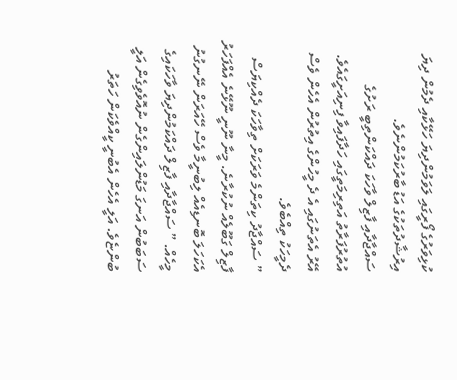ކުޅިވަރުގެ ފޯރީގައި ލަވަމުންދިޔަ ހަޅޭކާއި ދެމުން ދިޔަ އިރުޝާދުތަކުގެ އަޑު ބާރުކަމުންނެވެ.
ސައްޖާދާއި ފާޒިލް ވާހަކަ ދައްކަންތިބީ ރަށުގެ އުތުރުފަރާތު އަތިރިމަތީގައި ހަދާފައިވާ ފިނިއަށީގައެވެ. އޭރު އެތަނުގައި އެ ދެ މީހުންގެ އިތުރުން އެހެން ވެސް ދެމީހަކު ތިއްބެވެ.
” ސައްޖާދު ކިތަންމެ ވަރަކަށް ތިވާހަކަ ދެއްކިޔަސް ފާޒިލް ގަބޫލެއް ނުކުރާނެ. މީނާ ނޫނީ ނޫޅޭނެ އެއްފަހަރު އެކަހަލަ ބޮނޑިއެއް ލިބުނީމާ ވެސް ހޭއަރަން ނޭނގުނު މީހެއް. ” ސައްޖާދާއި ފާޒިލް ދައްކަމުންދިޔަ ވާހަކައިގެ ސަބަބުން އަނގަ މަޑުންލައިންގެން ނުއޮވެވިގެން އަލީ ބުންޏެވެ. އަލީ އެހެން އެބުނީ ކީއްވެކަން ހަތަރު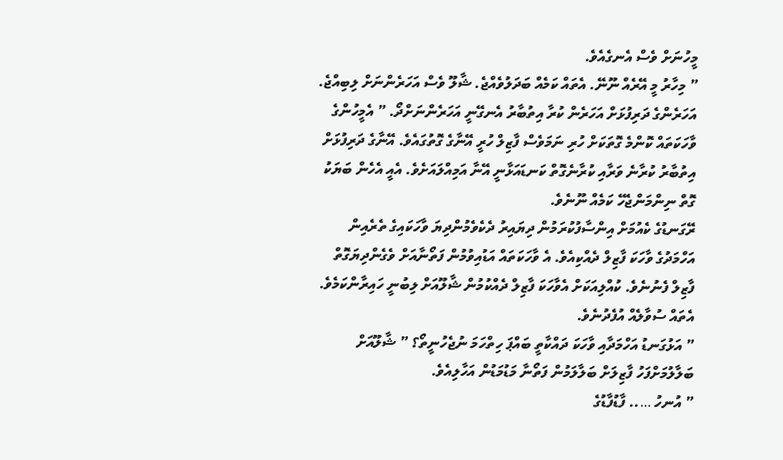މީހުނަށް ވެސް އެނގެއެވެ.
” މިހާރު މީ އޭރެއް ނޫނޭ. އެތައް ކަމެއް ބަދަލުވެއްޖެ. ޝާލޫ ވެސް އަހަރެންނަށް ލިބިއްޖެ. އަހަރެންގެ ދަރިފުޅަށް އަހަރެން ކުރާ އިތުބާރު އެނގޭނީ އަހަރެންނަށްދޯ. ” އެމީހުންގެ ވާހަކަތައް ކޮންމެ ގޮތަކަށް ހުރި ނަމަވެސް ފާޒިލް ހުރީ އޭނާގެ ގޮތުގައެވެ. އޭނާގެ ދަރިފުޅަށް އިތުބާރު ކުރާނެ ވަރާއި ކުރާނެގޮތް ކަނޑައަޅާނީ އޭނާ އަމިއްލައަށެވެ. އެއީ އެހެން ބަޔަކު ގޮތް ނިންމަންޖެހޭ ކަމެއް ނޫނެވެ.
ރޭގަނޑުގެ ކެއުމަށް އިންސާފުކުރަމުން ދިޔައިރު ދެކެވެމުންދިޔަ ވާހަކައިގެ ތެރެއިން އަހްމަދުގެ ވާހަކަ ފާޒިލް ދެއްކިއެވެ. އެ ވާހަކަތައް އަޑުއިވުމުން ފަތޯނާއަށް ވެގެންދިޔަގޮތް ފާޒިލް ފެނުނެވެ. ކުއްލިއަކަށް އެވާހަކަ ފާޒިލް ދެއްކުމުން ޝާލޫއަށް ލިބުނީ ހައިރާންކަމެވެ. އެތައް ސުވާލެއް އުފެދުނެވެ.
” އަޅުގަނޑު އަހްމަދާއި ވާހަކަ ދައްކާތީ ބައްޕަ ހިތްހަމަ ނުޖެހުނީތޯ؟ ” ޝާލޫއަށް ބަލާލުމަށްފަހު ފާޒިލަށް ބަލާލަމުން ފަތޯނާ މަޑުމަޑުން އަހާލިއެވެ.
” އުނހު ….. ފާޑުފާޑުގެ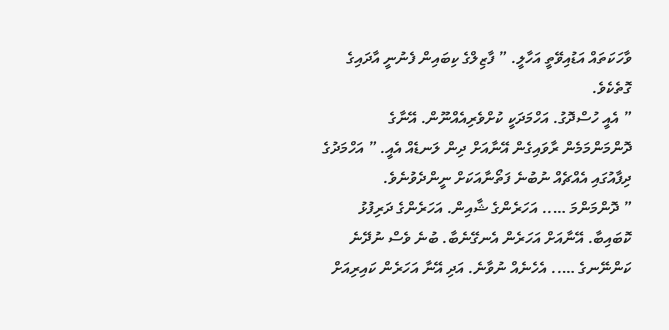ވާހަކަތައް އަޑުއިވޭތީ އަހާލީ. ” ފާޒިލްގެ ކިބައިން ފެނުނީ އާދައިގެ ގޮތެކެވެ.
” އެއީ ހުސްދޮގު. އަހްމަދަކީ ކުށްވެރިއެއްނޫން. އޭނާގެ ދޮންމަންމަމެން ރާވައިގެން އޭނާއަށް ދިން ލަނޑެއް އެއީ. ” އަހްމަދުގެ ދިފާއުގައި އެއްޗެއް ނުބުނެ ފަތޯނާއަކަށް ނީންދެވުނެވެ.
” ދޮންމަންމަ ….. އަހަރެންގެ ޝާއިން. އަހަރެންގެ ދަރިފުޅު ކޮބައިބާ. އޭނާއަށް އަހަރެން އެނގޭނެބާ. ބުނެ ވެސް ނުދޭނެ ކަންނޭނގެ ….. އެހެނެއް ނުވާނެ. އަދި އޭނާ އަހަރެން ކައިރިއަށް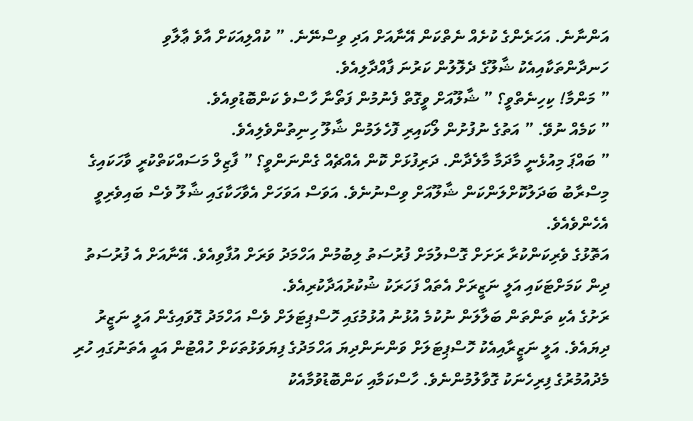އަންނާނެ. އަހަރެންގެ ކުށެއް ނެތްކަން އޭނާއަށް އަދި ވިސްނޭނެ. ” ކުއްލިއަކަށް އާވެ ޢާލާވި ހަނދާންތަކާއިއެކު ޝާލޫގެ ދެލޮލުން ކަރުނަ ފާއްދާލިއެވެ.
” މަންމާ! ކިހިނެތްވީ؟ ” ޝާލޫއަށް ވީގޮތް ފެނުމުން ފަތޯނާ ހާސްވެ ކަންބޮޑުވިއެވެ.
” ކަމެއް ނުވޭ. ” އަތުގެ ނުފުށުން ލޯކައިރި ފޮހެލަމުން ޝާލޫ ހިނިތުންވެލިއެވެ.
” ބައްޕަ މިއުޅެނީ މާދަމާ މާލެދާން. ދަރިފުޅަށް ކޮން އެއްޗެއް ގެންނަންވީ؟ ” ފާޒިލް މަސައްކަތްކުރީ ވާހަކައިގެ މިސްރާބު ބަދަލުކޮށްލަންކަން ޝާލޫއަށް ވިސްނުނެވެ. އަވަސް އަވަހަށް އެވާހަކާގައި ޝާލޫ ވެސް ބައިވެރިވީ އެހެންވެއެވެ.
އަތޮޅުގެ ވެރިކަންކުރާ ރަށަށް ގޮސްލުމަށް ފުރުސަތު ލިބުމުން އަހްމަދު ވަރަށް އުފާވިއެވެ. އޭނާއަށް އެ ފުރުސަތު ދިން ކަމަށްޓަކައި އަލީ ނަޒީރަށް އެތައް ފަހަރަކު ޝުކުރުއަދާކުރިއެވެ.
ރަށުގެ އެކި ތަންތަން ބަލާލަން ނުކުމެ އުޅުނު އުޅުމުގައި ހޮސްޕިޓަލަށް ވެސް އަހްމަދު ގޮވައިގެން އަލީ ނަޒީރު ދިޔައެވެ. އަލީ ނަޒީރާއިއެކު ހޮސްޕިޓަލަށް ވަންނަންދިޔަ އަހްމަދުގެ ފިޔަވަޅުތަކަށް ހުއްޓުން އައީ އެތަނުގައި ހުރި މެދުއުމުރުގެ ފިރިހެނަކު ގޮވާލުމުންނެވެ. ހާސްކަމާއި ކަންބޮޑުވުމާއެކު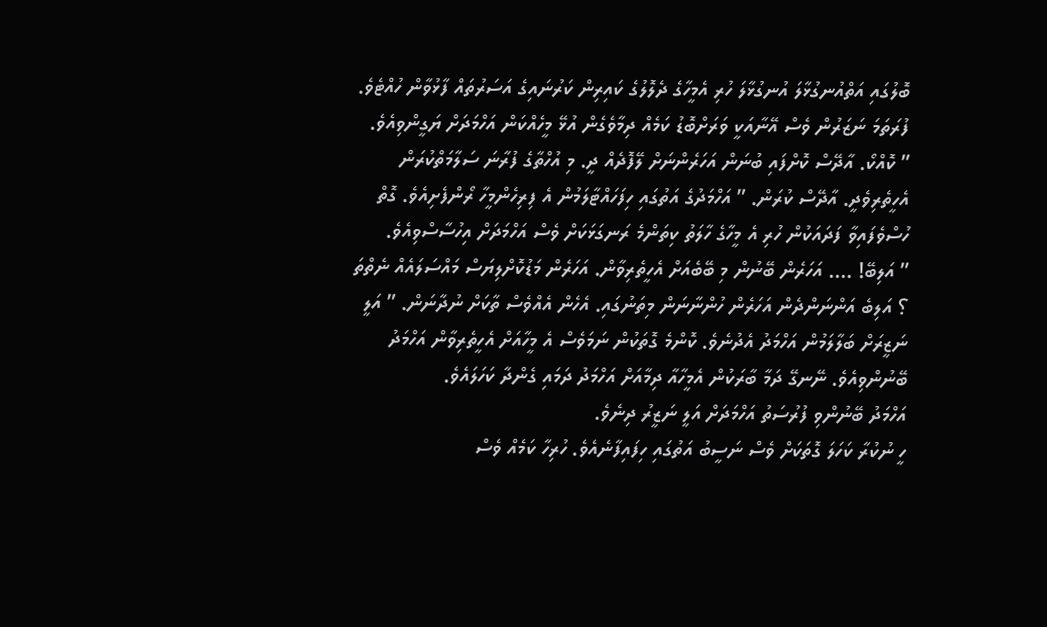ބޮލުގައި އަތްއުނގުޅާލަ އުނގުޅާލަ ހުރި އެމީހާގެ ދެލޮލުގެ ކައިރިން ކަރުނައިގެ އަސަރުތައް ފާޅުވާން ހުއްޓެވެ. ފުރަތަމަ ނަޒަރުން ވެސް އޭނާއަކީ ވަރަށްބޮޑު ކަމެއް ދިމާވެގެން އުޅޭ މީހެއްކަން އަހްމަދަށް ޔަގީންވިއެވެ.
” ކޮއްކޯ. އާދޭސް ކޮށްފައި ބުނަން އަހަރެންނަށް ލޭފޮދެއް ދީ. މި އުހްތާގެ ފުރާނަ ސަލާމަތްކުރަން އެހީތެރިވެދީ. އާދޭސް ކުރަން. ” އަހްމަދުގެ އަތުގައި ހިފަހައްޓާލަމުން އެ ފިރިހެންމީހާ ރޯންފެށިއެވެ. ގޮތް ހުސްވެފައިވާ ފަދައަކުން ހުރި އެ މީހާގެ ހާލަތު ކިތަންމެ ރަނގަޅަކަށް ވެސް އަހްމަދަށް އިހުސާސްވިއެވެ.
” އަލިބޭ! …. އަހަރެން ބޭނުން މި ބޭބެއަށް އެހީތެރިވާން. އަހަރެން މަޑުކޮށްލިޔަސް މައްސަލައެއް ނެތްތަ ؟ އަލިބެ އަންނަންދެން އަހަރެން ހުންނާނަން މިތަނުގައި. އެހެން އެއްވެސް ތާކަށް ނުދާނަން. ” އަލީ ނަޒީރަށް ބަލާލަމުން އަހްމަދު އެދުނެވެ. ކޮންމެ ގޮތަކުން ނަމަވެސް އެ މީހާއަށް އެހީތެރިވާން އަހްމަދު ބޭނުންވިއެވެ. ނޭނގޭ ދަމާ ބާރަކުން އެމީހާއާ ދިމާއަށް އަހްމަދު ދަމައި ގެންދާ ކަހަލައެވެ.
އަހްމަދު ބޭނުންވި ފުރުސަތު އަހްމަދަށް އަލީ ނަޒީރު ދިނެވެ.
ހީ ނުކުރާ ކަހަލަ ގޮތަކަށް ވެސް ނަސީބު އަތުގައި ހިފައިފާނެއެވެ. ހުރިހާ ކަމެއް ވެސް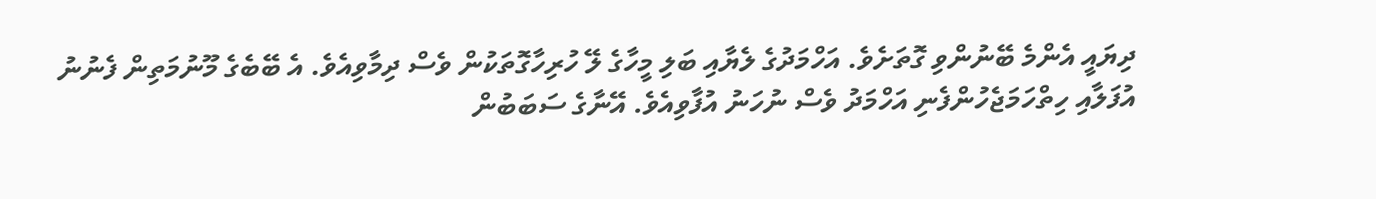ދިޔައީ އެންމެ ބޭނުންވި ގޮތަށެވެ. އަހްމަދުގެ ލެޔާއި ބަލި މީހާގެ ލޭ ހުރިހާގޮތަކުން ވެސް ދިމާވިއެވެ. އެ ބޭބެގެ މޫނުމަތިން ފެނުނު އުފަލާއި ހިތްހަމަޖެހުންފެނި އަހްމަދު ވެސް ނުހަނު އުފާވިއެވެ. އޭނާގެ ސަބަބުން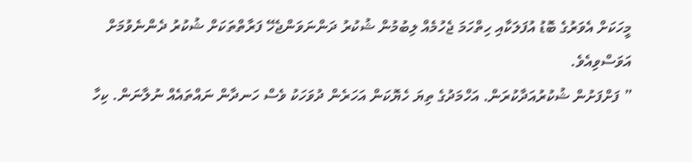މީހަކަށް އެވަރުގެ ބޮޑު އުފަލަކާއި ހިތްހަމަ ޖެހުމެއް ލިބުމުން ޝުކުރު ދަންނަވަންޖެހޭ ފަރާތްތަކަށް ޝުކުރު ދެންނެވުމަށް އަވަސްވިއެވެ.
” ފަށްފަށުން ޝުކުރުއަދާކުރަން. އަހްމަދުގެ ތިޔަ ހެޔޮކަން އަހަރެން ދުވަހަކު ވެސް ހަނދާން ނައްތައެއް ނުލާނަން. ކިހާ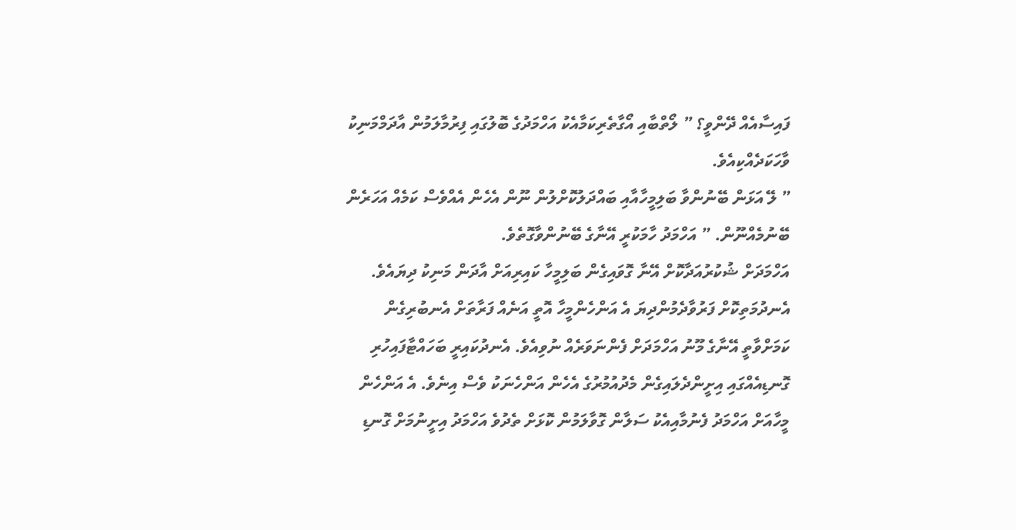ފައިސާއެއް ދޭންވީ؟ ” ލޯތްބާއި އޯގާތެރިކަމާއެކު އަހްމަދުގެ ބޮލުގައި ފިރުމާލަމުން އާދަމްމަނިކު ވާހަކަދެއްކިއެވެ.
” ލޭ އަޅަން ބޭނުންވާ ބަލިމީހާއާއި ބައްދަލުކޮށްލުން ނޫން އެހެން އެއްވެސް ކަމެއް އަހަރެން ބޭނުމެއްނޫން. ” އަހްމަދު ހާމަކުރީ އޭނާގެ ބޭނުންވާގޮތެވެ.
އަހްމަދަށް ޝުކުރުއަދާކޮށް އޭނާ ގޮވައިގެން ބަލިމީހާ ކައިރިއަށް އާދަން މަނިކު ދިޔައެވެ. އެނދުމަތިކޮށް ފަރުވާދެމުންދިޔަ އެ އަންހެންމީހާ އޮތީ އަނެއް ފަރާތަށް އެނބުރިގެން ކަމަށްވާތީ އޭނާގެ މޫނު އަހްމަދަށް ފެންނަވަރެއް ނުވިއެވެ. އެނދުކައިރީ ބަހައްޓާފައިހުރި ގޮނޑިއެއްގައި އިށީންދެލައިގެން މެދުއުމުރުގެ އެހެން އަންހެނަކު ވެސް އިނެވެ. އެ އަންހެން މީހާއަށް އަހްމަދު ފެނުމާއިއެކު ސަލާން ގޮވާލަމުން ކޮޅަށް ތެދުވެ އަހްމަދު އިށީނުމަށް ގޮނޑި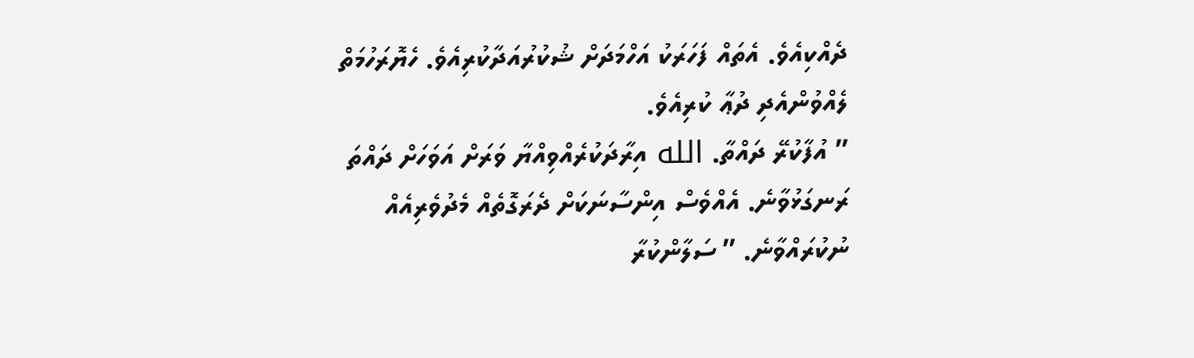ދެއްކިއެވެ. އެތައް ފަހަރަކު އަހްމަދަށް ޝުކުރުއަދާކުރިއެވެ. ހެޔޮރަހުމަތް ލެއްވުންއެދި ދުޢާ ކުރިއެވެ.
” އުފާކުރޭ ދައްތާ. الله އިރާދަކުރެއްވިއްޔާ ވަރަށް އަވަހަށް ދައްތަ ރަނގަޅުވާނެ. އެއްވެސް އިންސާނަކަށް ދެރަގޮތެއް މެދުވެރިއެއް ނުކުރައްވާނެ. ” ސަލާންކުރާ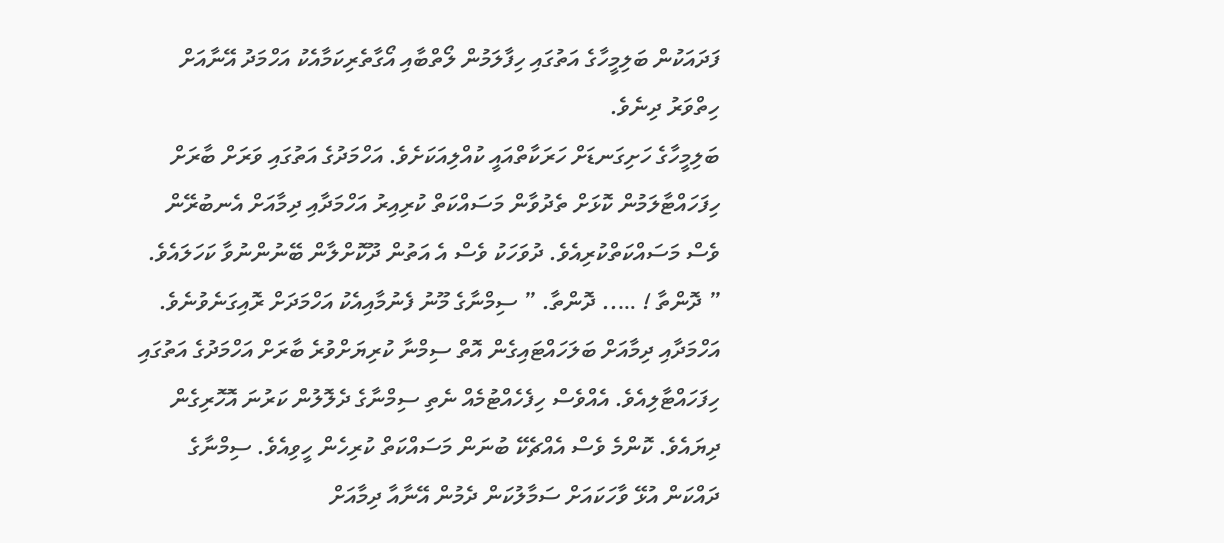ފަދައަކުން ބަލިމީހާގެ އަތުގައި ހިފާލަމުން ލޯތްބާއި އޯގާތެރިކަމާއެކު އަހްމަދު އޭނާއަށް ހިތްވަރު ދިނެވެ.
ބަލިމީހާގެ ހަށިގަނޑަށް ހަރަކާތްއައީ ކުއްލިއަކަށެވެ. އަހްމަދުގެ އަތުގައި ވަރަށް ބާރަށް ހިފަހައްޓާލަމުން ކޮޅަށް ތެދުވާން މަސައްކަތް ކުރިއިރު އަހްމަދާއި ދިމާއަށް އެނބުރޭން ވެސް މަސައްކަތްކުރިއެވެ. ދުވަހަކު ވެސް އެ އަތުން ދޫކޮށްލާން ބޭނުންނުވާ ކަހަލައެވެ.
” ދޮންތާ ! ….. ދޮންތާ. ” ސިމްނާގެ މޫނު ފެނުމާއިއެކު އަހްމަދަށް ރޮއިގަނެވުނެވެ.
އަހްމަދާއި ދިމާއަށް ބަލަހައްޓައިގެން އޮތް ސިމްނާ ކުރިޔަށްވުރެ ބާރަށް އަހްމަދުގެ އަތުގައި ހިފަހައްޓާލިއެވެ. އެއްވެސް ހިފެހެއްޓުމެއް ނެތި ސިމްނާގެ ދެލޮލުން ކަރުނަ އޮހޮރިގެން ދިޔައެވެ. ކޮންމެ ވެސް އެއްޗެކޭ ބުނަން މަސައްކަތް ކުރިހެން ހީވިއެވެ. ސިމްނާގެ ދައްކަން އުޅޭ ވާހަކައަށް ސަމާލުކަން ދެމުން އޭނާއާ ދިމާއަށް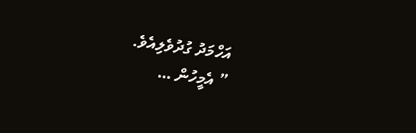އަހްމަދު ގުދުވެލިއެވެ.
” އެމީހުން …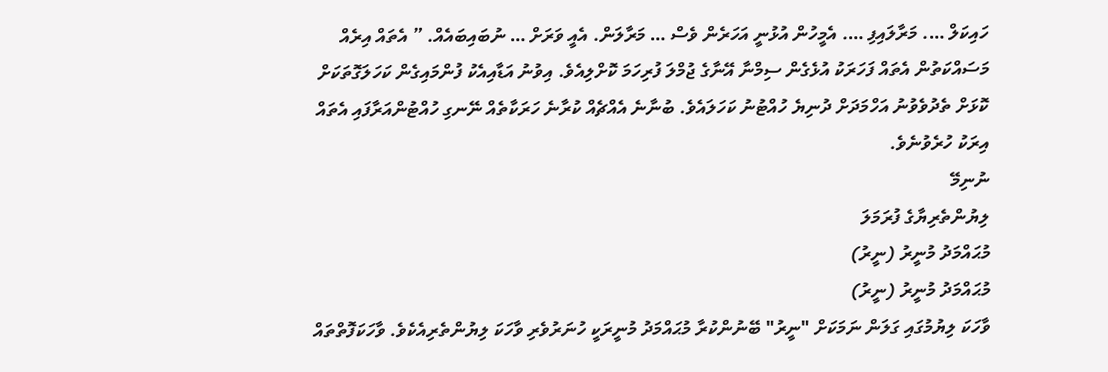ހައިކަލް …. މަރާލައިފި …. އެމީހުން އުޅުނީ އަހަރެން ވެސް … މަރާލަން. އެއީ ވަރަށް … ނުބައިބައެއް. ” އެތައް އިރެއް މަސައްކަތުން އެތައް ފަހަރަކު އުޅެގެން ސިމްނާ އޭނާގެ ޖުމްލަ ފުރިހަމަ ކޮށްލިއެވެ. އިވުނު އަޑާއިއެކު ފުންމައިގެން ކަހަލަގޮތަކަށް ކޮޅަށް ތެދުވެވުނު އަހްމަދަށް ދުނިޔެ ހުއްޓުނު ކަހަލައެވެ. ބުނާނެ އެއްޗެއް ކުރާނެ ހަރަކާތެއް ނޭނގި ހުއްޓުންއަރާފައި އެތައް އިރަކު ހުރެވުނެވެ.
ނުނިމޭ
ލިޔުންތެރިޔާގެ ފުރަމަލަ
މުޙައްމަދު މުނީރު (ނީރު)
މުޙައްމަދު މުނީރު (ނީރު)
ވާހަކަ ލިޔުމުގައި ގަލަން ނަމަކަށް "ނީރު" ބޭނުންކުރާ މުޙައްމަދު މުނީރަކީ ހުނަރުވެރި ވާހަކަ ލިޔުންތެރިއެކެވެ. ވާހަކަފޮތްތައް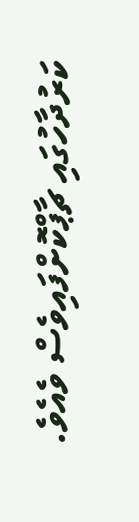ކަރުދާހުގައި ޗާޕްކޮށްފައިވެސް ވެއެވެ.